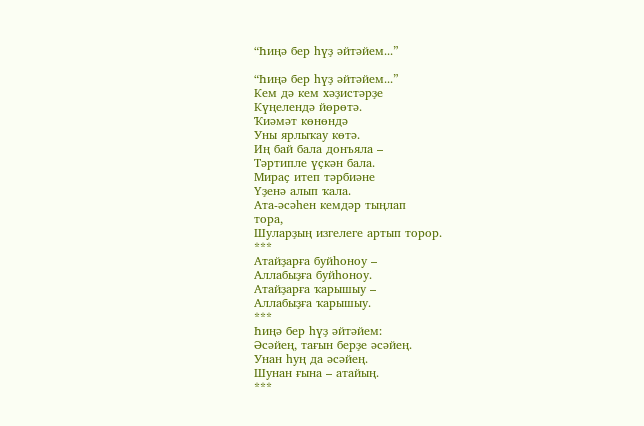“Һиңә бер һүҙ әйтәйем...”

“Һиңә бер һүҙ әйтәйем...”
Кем дә кем хәҙистәрҙе
Күңелендә йөрөтә.
Ҡиәмәт көнөндә
Уны ярлыҡау көтә.
Иң бай бала донъяла –
Тәртипле үҫкән бала.
Мираҫ итеп тәрбиәне
Үҙенә алып ҡала.
Ата-әсәһен кемдәр тыңлап
тора,
Шуларҙың изгелеге артып торор.
***
Атайҙарға буйһоноу –
Аллабыҙға буйһоноу.
Атайҙарға ҡарышыу –
Аллабыҙға ҡарышыу.
***
Һиңә бер һүҙ әйтәйем:
Әсәйең, тағын берҙе әсәйең.
Унан һуң да әсәйең.
Шунан ғына – атайың.
***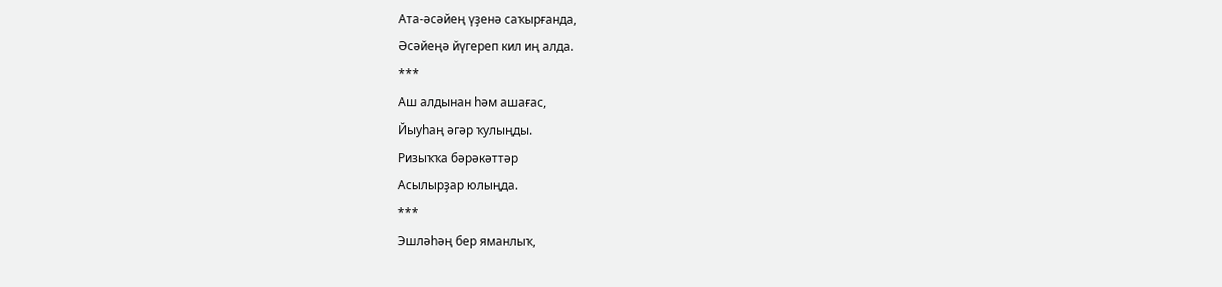Ата-әсәйең үҙенә саҡырғанда,
Әсәйеңә йүгереп кил иң алда.
***
Аш алдынан һәм ашағас,
Йыуһаң әгәр ҡулыңды.
Ризыҡҡа бәрәкәттәр
Асылырҙар юлыңда.
***
Эшләһәң бер яманлыҡ,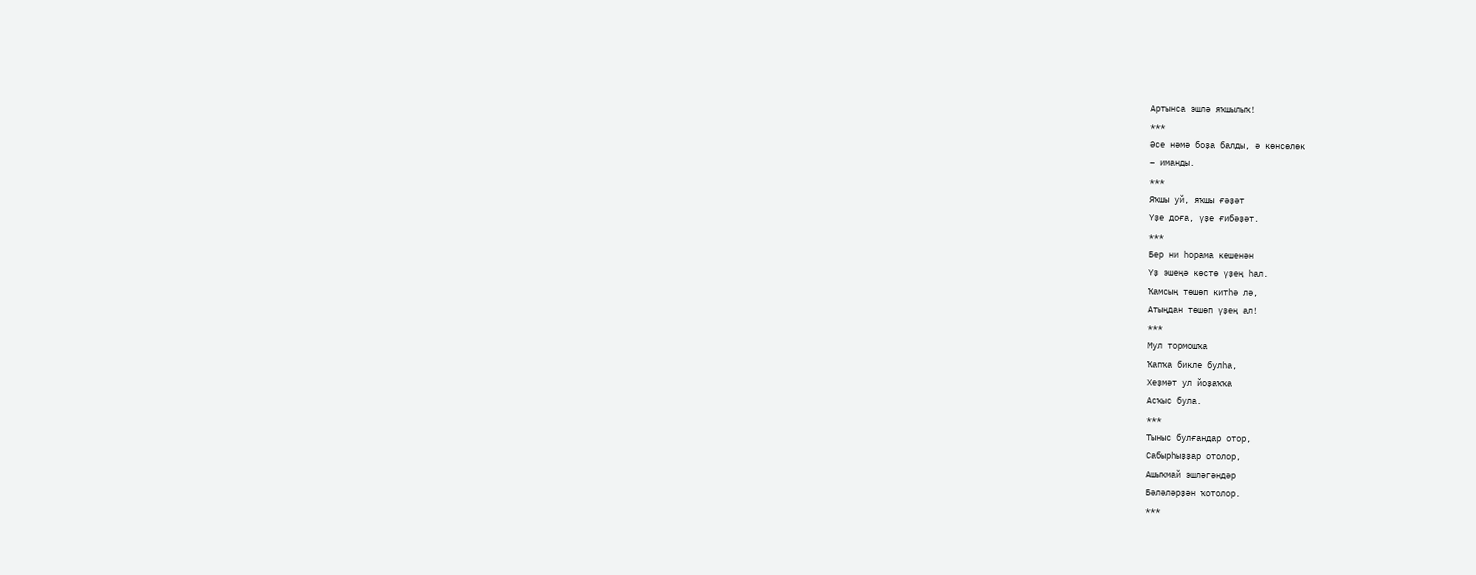Артынса эшлә яҡшылыҡ!
***
Әсе нәмә боҙа балды, ә көнсөлөк
– иманды.
***
Яҡшы уй, яҡшы ғәҙәт
Үҙе доға, үҙе ғибәҙәт.
***
Бер ни һорама кешенән
Үҙ эшеңә көстө үҙең һал.
Ҡамсың төшөп китһә лә,
Атыңдан төшөп үҙең ал!
***
Мул тормошҡа
Ҡапҡа бикле булһа,
Хеҙмәт ул йоҙаҡҡа
Асҡыс була.
***
Тыныс булғандар отор,
Сабырһыҙҙар отолор,
Ашыҡмай эшләгәндәр
Бәләләрҙән ҡотолор.
***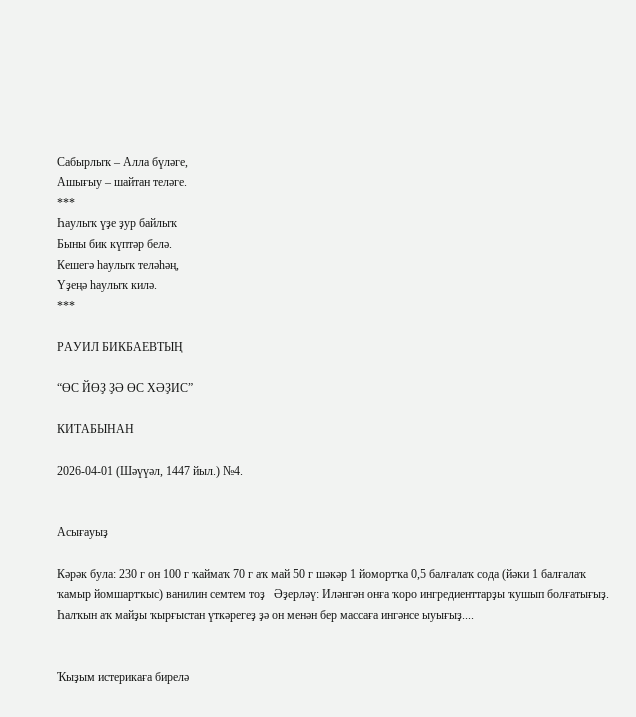Сабырлыҡ – Алла бүләге,
Ашығыу – шайтан теләге.
***
Һаулыҡ үҙе ҙур байлыҡ
Быны бик күптәр белә.
Кешегә һаулыҡ теләһәң,
Үҙеңә һаулыҡ килә.
***

РАУИЛ БИКБАЕВТЫҢ

“ӨС ЙӨҘ ҘӘ ӨС ХӘҘИС”

КИТАБЫНАН

2026-04-01 (Шәүүәл, 1447 йыл.) №4.


Асығауыҙ

Кәрәк була: 230 г он 100 г ҡаймаҡ 70 г аҡ май 50 г шәкәр 1 йомортҡа 0,5 балғалаҡ сода (йәки 1 балғалаҡ ҡамыр йомшартҡыс) ванилин семтем тоҙ   Әҙерләү: Иләнгән онға ҡоро ингредиенттарҙы ҡушып болғатығыҙ. Һалҡын аҡ майҙы ҡырғыстан үткәрегеҙ ҙә он менән бер массаға ингәнсе ыуығыҙ....


Ҡыҙым истерикаға бирелә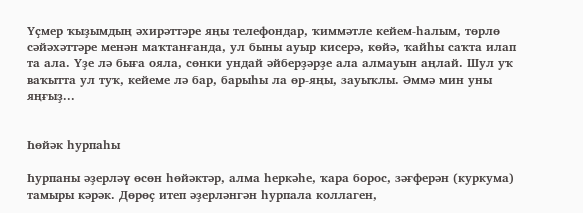Үҫмер ҡыҙымдың әхирәттәре яңы телефондар, ҡиммәтле кейем-һалым, төрлө сәйәхәттәре менән маҡтанғанда, ул быны ауыр кисерә, көйә, ҡайһы саҡта илап та ала. Үҙе лә быға ояла, сөнки ундай әйберҙәрҙе ала алмауын аңлай. Шул уҡ ваҡытта ул туҡ, кейеме лә бар, барыһы ла өр-яңы, зауыҡлы. Әммә мин уны яңғыҙ...


Һөйәк һурпаһы

Һурпаны әҙерләү өсөн һөйәктәр, алма һеркәһе, ҡара борос, зәғферән (куркума) тамыры кәрәк. Дөрөҫ итеп әҙерләнгән һурпала коллаген,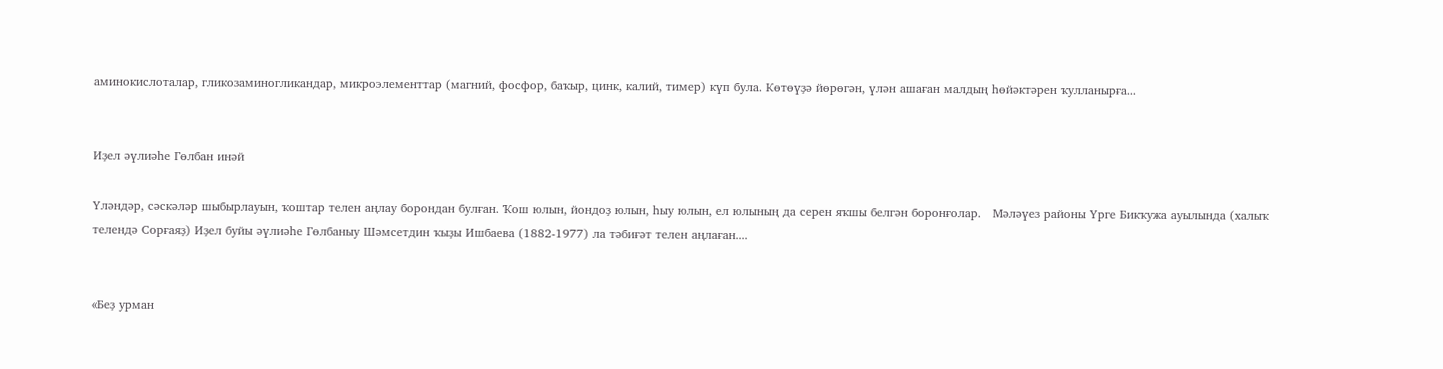аминокислоталар, гликозаминогликандар, микроэлементтар (магний, фосфор, баҡыр, цинк, калий, тимер) күп була. Көтөүҙә йөрөгән, үлән ашаған малдың һөйәктәрен ҡулланырға...


Иҙел әүлиәһе Гөлбан инәй

Үләндәр, сәскәләр шыбырлауын, ҡоштар телен аңлау борондан булған. Ҡош юлын, йондоҙ юлын, һыу юлын, ел юлының да серен яҡшы белгән боронғолар.   Мәләүез районы Үрге Бикҡужа ауылында (халыҡ телендә Сорғаяҙ) Иҙел буйы әүлиәһе Гөлбаныу Шәмсетдин ҡыҙы Ишбаева (1882-1977) ла тәбиғәт телен аңлаған....


«Беҙ урман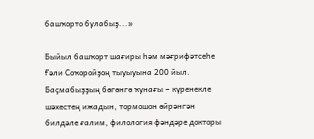башҡорто булабыҙ...»

Быйыл башҡорт шағиры һәм мәғрифәтсеһе Ғәли Соҡоройҙоң тыуыуына 200 йыл. Баҫмабыҙҙың бөгөнгө ҡунағы − күренекле шәхестең ижадын, тормошон өйрәнгән билдәле ғалим, филология фәндәре докторы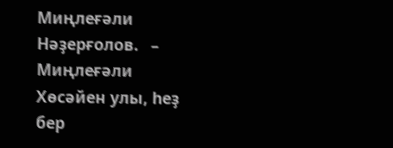Миңлеғәли Нәҙерғолов.   – Миңлеғәли Хөсәйен улы, һеҙ бер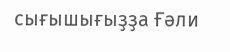сығышығыҙҙа Ғәли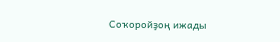Соҡоройҙоң ижады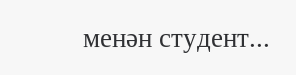менән студент...